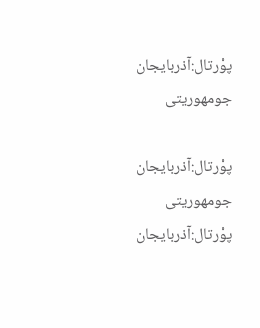پوْرتال:آذربایجان جومهوریتی

پوْرتال:آذربایجان جومهوریتی
پوْرتال:آذربایجان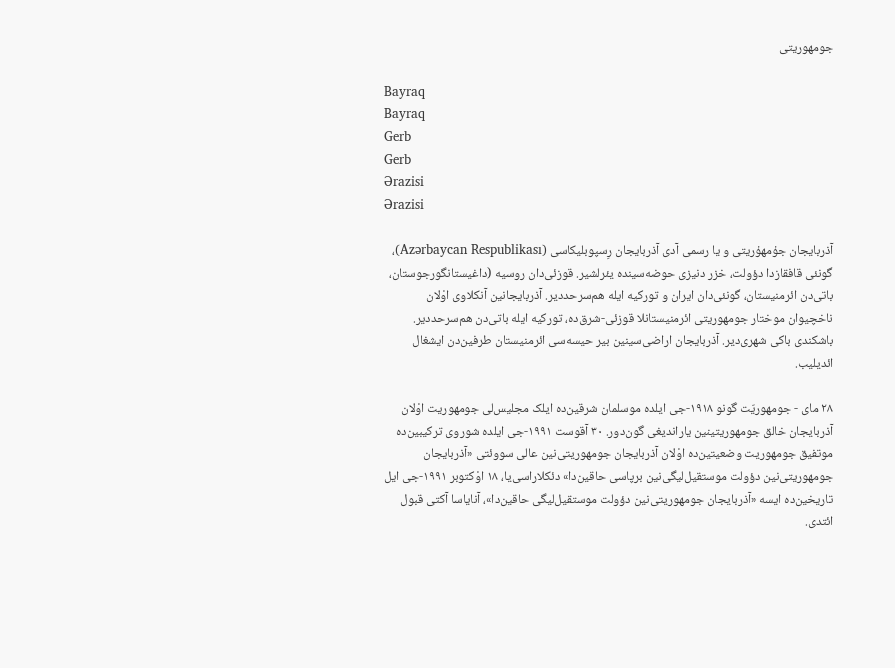جومهوریتی

Bayraq
Bayraq
Gerb
Gerb
Ərazisi
Ərazisi

آذربایجان جۇمهۇریتی و یا رسمی آدی آذربایجان رِسپوبلیکاسی (Azərbaycan Respublikası)، گونئی قافقازدا دؤولت، خزر دنیزی حوضه‌سینده یئرلشیر. قوزئی‌دان روسیه (داغیستانگورجوستان، باتی‌دن ائرمنیستان، گونئی‌دان ایران و تورکیه ایله هم‌سرحددیر. آذربایجانین آنکلاوی اوْلان ناخچیوان موختار جومهوریتی ائرمنیستانلا قوزئی-شرق‌ده، تورکیه ایله باتی‌دن هم‌سرحددیر. باشکندی باکی شهری‌دیر. آذربایجان اراضی‌سینین بیر حیسه‌سی ائرمنیستان طرفین‌دن ایشغال ائدیلیب.

۲۸ مای - جومهوریّت گونو ۱۹۱۸-جی ایلده موسلمان شرقین‌ده ایلک مجلیس‌لی جومهوریت اوْلان آذربایجان خالق جومهوریتینین یاراندیغی گون‌دور. ۳۰ آقوست ۱۹۹۱-جی ایلده شوروی ترکیبین‌ده موتفیق جومهوریت وضعیتین‌ده اوْلان آذربایجان جومهوریتی‌نین عالی سووئتی «آذربایجان جومهوریتی‌نین دؤولت موستقیل‌لیگی‌نین برپاسی حاقین‌دا» دئکلاراسی‌یا، ۱۸ اوْکتوبر ۱۹۹۱-جی ایل تاریخین‌ده ایسه «آذربایجان جومهوریتی‌نین دؤولت موستقیل‌لیگی حاقین‌دا»، آنایاسا آکتی قبول ائتدی.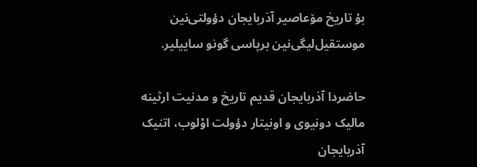بۇ تاریخ مۆعاصیر آذربایجان دؤولتی‌نین موستقیل‌لیگی‌نین برپاسی گونو ساییلیر.

حاضردا آذربایجان قدیم تاریخ و مدنیت ارثینه مالیک دونیوی و اونیتار دؤولت اوْلوب، اتنیک آذربایجان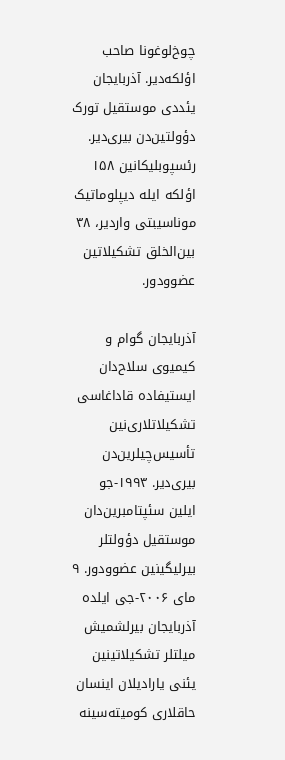چوخ‌لوغونا صاحب اؤلکه‌دیر. آذربایجان یئددی موستقیل تورک دؤولتین‌دن بیری‌دیر. رئسپوبلیکانین ۱۵۸ اؤلکه ایله دیپلوماتیک موناسیبتی واردیر، ۳۸ بین‌الخلق تشکیلاتین عضوودور.

آذربایجان گوام و کیمیوی سلاح‌دان ایستیفاده قاداغاسی تشکیلاتلاری‌نین تأسیس‌چیلرین‌دن بیری‌دیر. ۱۹۹۳-جو ایلین سئپتامبرین‌دان موستقیل دؤولتلر بیرلیگینین عضوودور. ۹ مای ۲۰۰۶-جی ایلده آذربایجان بیرلشمیش میلتلر تشکیلاتینین یئنی یارادیلان اینسان حاقلاری کومیته‌سینه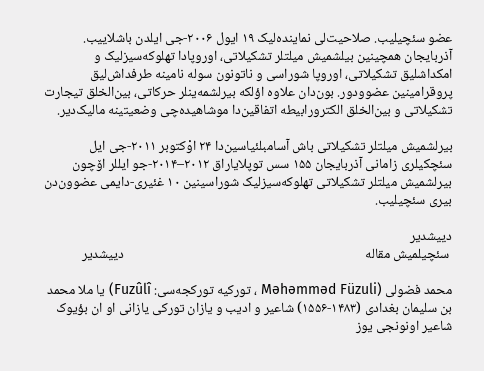عضو سئچیلیب. صلاحیت‌لی نماینده‌لیک ۱۹ ایول ۲۰۰۶-جی ایلدن باشلاییب. آذربایجان همچینین بیلشمیش میلتلر تشکیلاتی، اوروپادا تهلوکه‌سیزلیک و امکداشلیق تشکیلاتی، اوروپا شوراسی و ناتونون سوله نامینه طرفداش‌لیق پروقرامینین عضوودور. بون‌دان علاوه اؤلکه بیرلشمه‌ینلر حرکاتی، بین‌الخلق تیجارت تشکیلاتی و بین‌الخلق الکترورابیطه اتفاقین‌دا موشاهیده‌چی وضعیتینه مالیک‌دیر.

بیرلشمیش میلتلر تشکیلاتی باش آسامبلئیاسین‌دا ۲۴ اوْکتوبر ۲۰۱۱-جی ایل سئچکیلری زامانی آذربایجان ۱۵۵ سس توپلایاراق ۲۰۱۲–۲۰۱۴-جو ایللر اۆچون بیرلشمیش میلتلر تشکیلاتی تهلوکه‌سیزلیک شوراسینین ۱۰ غئیری-دایمی عضوون‌دن بیری سئچیلیب.

دییشدیر
 سئچیلمیش مقاله                                                                              دییشدیر

محمد فضولی (Məhəmməd Füzuli ، تورکیه تورکجه‌سی: Fuzûlî) یا ملا محمد بن سلیمان بغدادی (۱۴۸۳-۱۵۵۶) شاعیر و ادیب و یازان تورکی یازانی او ان بؤیوک شاعیر اونونجی یوز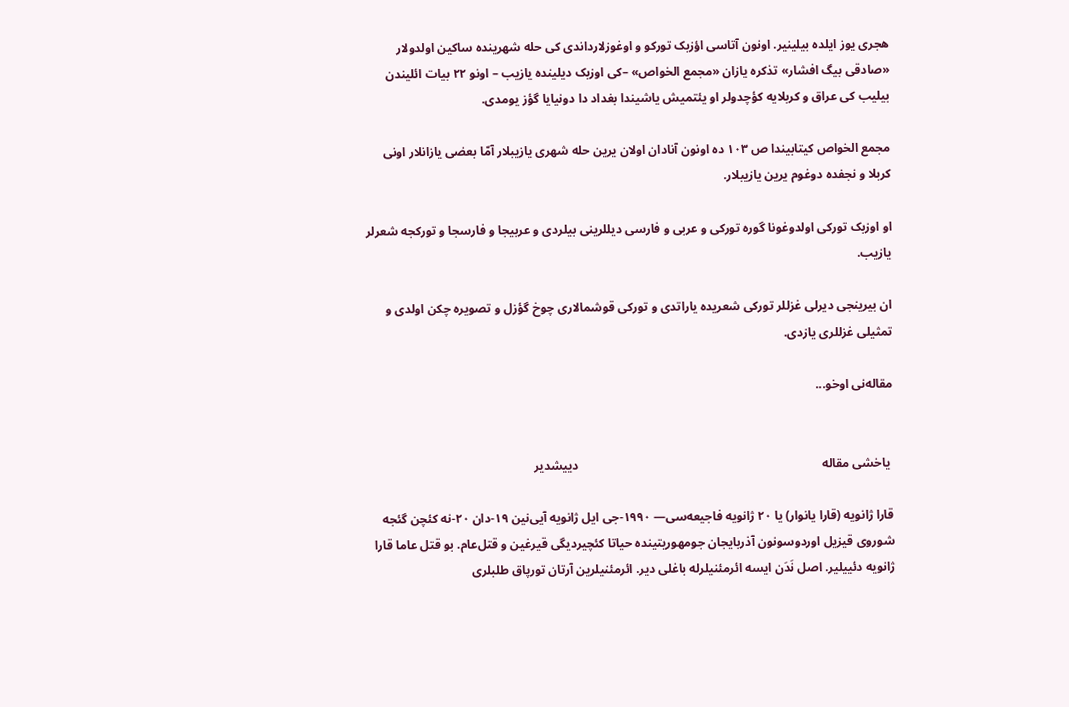هجری یوز ایلده بیلینیر. اونون آتاسی اؤزبک تورکو و اوغوزلارداندی کی حله شهرینده ساکین اولدولار «صادقی بیگ افشار» تذکره یازان «مجمع الخواص» –کی اوزبک دیلینده یازیب – اونو ۲۲ بیات ائلیندن بیلیب کی عراق و کربلایه کؤچدولر او یئتمیش یاشیندا بغداد دا دونیایا گؤز یومدی.

مجمع الخواص کیتابیندا ص ۱۰۳ ده اونون آنادان اولان یرین حله شهری یازیبلار آمّا بعضی یازانلار اونی کربلا و نجفده دوغوم یرین یازیبلار.

او اوزبک تورکی اولدوغونا گوره تورکی و عربی و فارسی دیللرینی بیلردی و عربیجا و فارسجا و تورکجه شعرلر یازیب.

ان بیرینجی دیرلی غزللر تورکی شعریده یاراتدی و تورکی قوشمالاری چوخ گؤزل و تصویره چکن اولدی و تمثیلی غزللری یازدی.

مقاله‌نی اوخو...


 یاخشی مقاله                                                                              دییشدیر

قارا ژانویه (قارا یانوار) یا ۲۰ ژانویه فاجیعه‌سی— ۱۹۹۰-جی ایل ژانویه آیی‌نین ۱۹-دان ۲۰-نه کئچن گئجه شوروی قیزیل اوردوسونون آذربایجان جومهوریتینده حیاتا کئچیردیگی قیرغین و قتل‌عام. بو قتل عاما قارا ژانویه دئییلیر. اصل نَدَن ایسه ائرمئنیلرله باغلی دیر. ائرمئنیلرین آرتان تورپاق طلبلری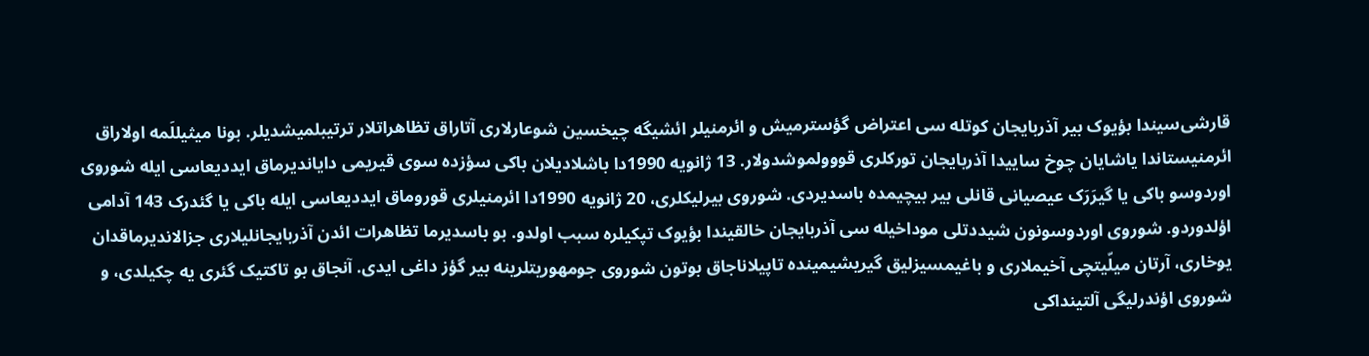قارشی‌سیندا بؤیوک بیر آذربایجان کوتله سی اعتراض گؤسترمیش و ائرمنیلر ائشیگه چیخسین شوعارلاری آتاراق تظاهراتلار ترتیبلمیشدیلر. بونا میثیللَمه اولاراق ائرمنیستاندا یاشایان چوخ ساییدا آذربایجان تورکلری قووولموشدولار. 13 ژانویه 1990دا باشلادیلان باکی سؤزده سوی قیریمی دایاندیرماق ایددیعاسی ایله شوروی اوردوسو باکی یا گیرَرَک عیصیانی قانلی بیر بیچیمده باسدیردی. شوروی بیرلیکلری، 20 ژانویه 1990دا ائرمنیلری قوروماق ایددیعاسی ایله باکی یا گئدرک 143 آدامی اؤلدوردو. شوروی اوردوسونون شیددتلی موداخیله سی آذربایجان خالقیندا بؤیوک تپکیلره سبب اولدو. بو باسدیرما تظاهرات ائدن آذربایجانلیلاری جزالاندیرماقدان یوخاری، آرتان میلّیتچی آخیملاری و باغیمسیزلیق گیریشیمینده تاپیلاناجاق بوتون شوروی جومهوریتلرینه بیر گؤز داغی ایدی. آنجاق بو تاکتیک گئری یه چکیلدی، و شوروی اؤندرلیگی آلتینداکی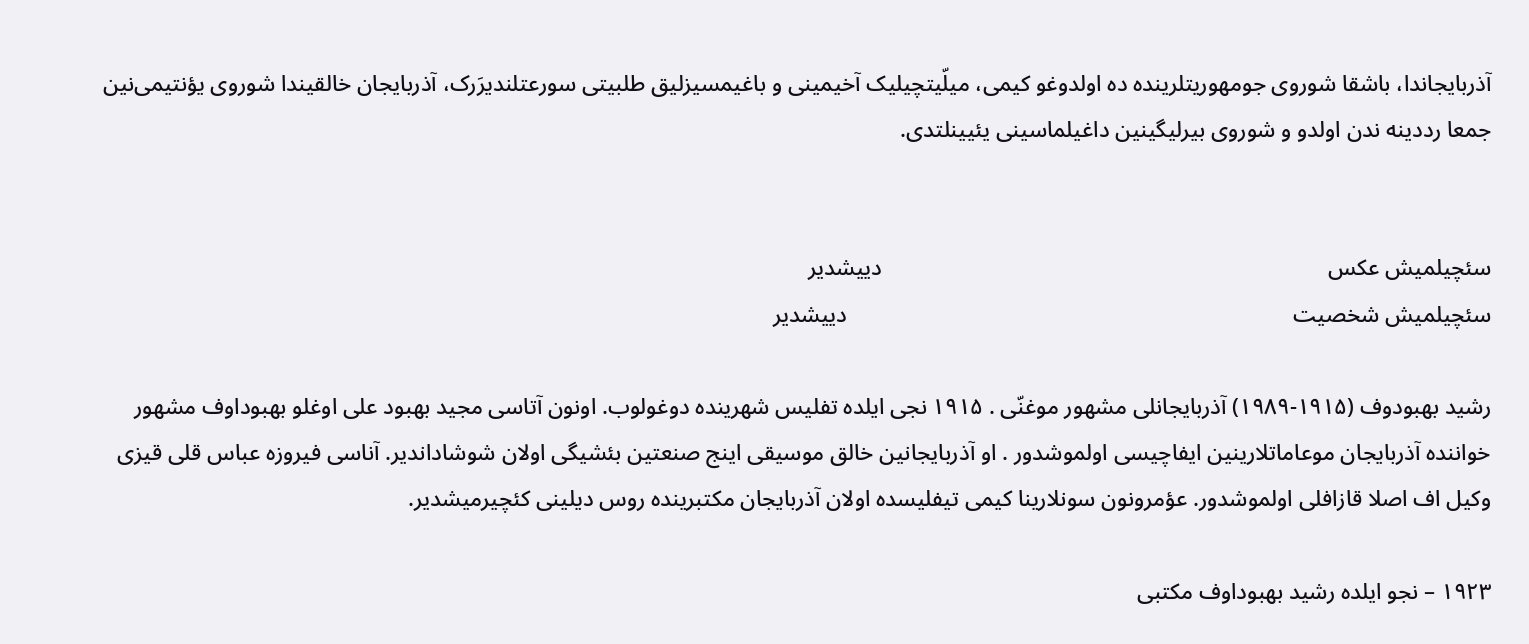آذربایجاندا، باشقا شوروی جومهوریتلرینده ده اولدوغو کیمی، میلّیتچیلیک آخیمینی و باغیمسیزلیق طلبیتی سورعتلندیرَرک، آذربایجان خالقیندا شوروی یؤنتیمی‌نین جمعا رددینه ندن اولدو و شوروی بیرلیگینین داغیلماسینی یئیینلتدی.


سئچیلمیش عکس                                                                              دییشدیر
سئچیلمیش شخصیت                                                                              دییشدیر

رشید بهبودوف (۱۹۱۵-۱۹۸۹) آذربایجانلی مشهور موغنّی . ۱۹۱۵ نجی ایلده تفلیس شهرینده دوغولوب. اونون آتاسی مجید بهبود علی اوغلو بهبوداوف مشهور خواننده آذربایجان موعاماتلارینین ایفاچیسی اولموشدور . او آذربایجانین خالق موسیقی اینج صنعتین بئشیگی اولان شوشاداندیر. آناسی فیروزه عباس قلی قیزی وکیل اف اصلا قازافلی اولموشدور. عؤمرونون سونلارینا کیمی تیفلیسده اولان آذربایجان مکتبرینده روس دیلینی کئچیرمیشدیر.

۱۹۲۳ – نجو ایلده رشید بهبوداوف مکتبی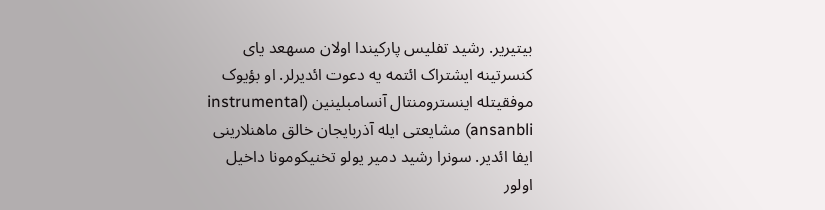بیتیریر. رشید تفلیس پارکیندا اولان مسهعد یای کنسرتینه ایشتراک ائتمه یه دعوت ائدیرلر. او بؤیوک موفقیتله اینسترومنتال آنسامبلینین (instrumental ansanbli) مشایعتی ایله آذربایجان خالق ماهنلارینی ایفا ائدیر. سونرا رشید دمیر یولو تخنیکومونا داخیل اولور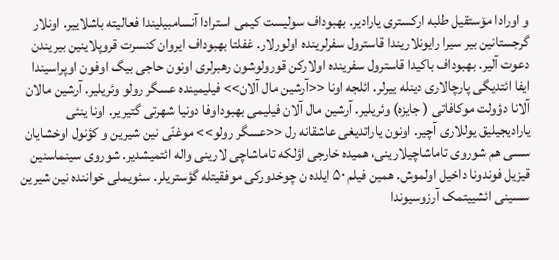و اورادا مۆستقیل طلبه ارکستری یارادیر. بهبوداف سولیست کیمی استرادا آنسامبیلیندا فعالیته باشلاییر. اونلار گرجستانین بیر سیرا رایونلاریندا قاسترول سفرلرینده اولورلار. غفلتا بهبوداف ایروان کنسرت قروپلاینین بیریندن دعوت آلیر. بهبوداف باکیدا قاسترول سفرینده اولارکن قورولوشون رهبرلری اونون حاجی بیگ اوفون اوپراسیندا ایفا ائتدیگی پارچالاری دینله ییرلر. ائلجه اونا <<آرشین مال آلان>> فیلیمینده عسگر رولو وئریلیر. آرشین مالان آلانا دؤولت موکافاتی ( جایزه) وئریلیر. آرشین مال آلان فیلیمی بهبوداوفا دونیا شهرتی گتیریر. اونا ینئی یارادیجیلیق یوللاری آچیر. اونون یاراتدیغی عاشقانه رل <<عسگر رولو>> موغنّی نین شیرین و کؤنول اوخشایان سسی هم شوروی تاماشاچیلارینی، همیده خارجی اؤلکه تاماشاچی لارینی واله ائتمیشدیر. شوروی سینماسنین قیزیل فوندونا داخیل اولموش. همین فیلم ۵۰ ایلده ن چوخدورکی موفقیتله گؤستریلر. سئویملی خواننده نین شیرین سسینی ائشییتمک آرزوسیوندا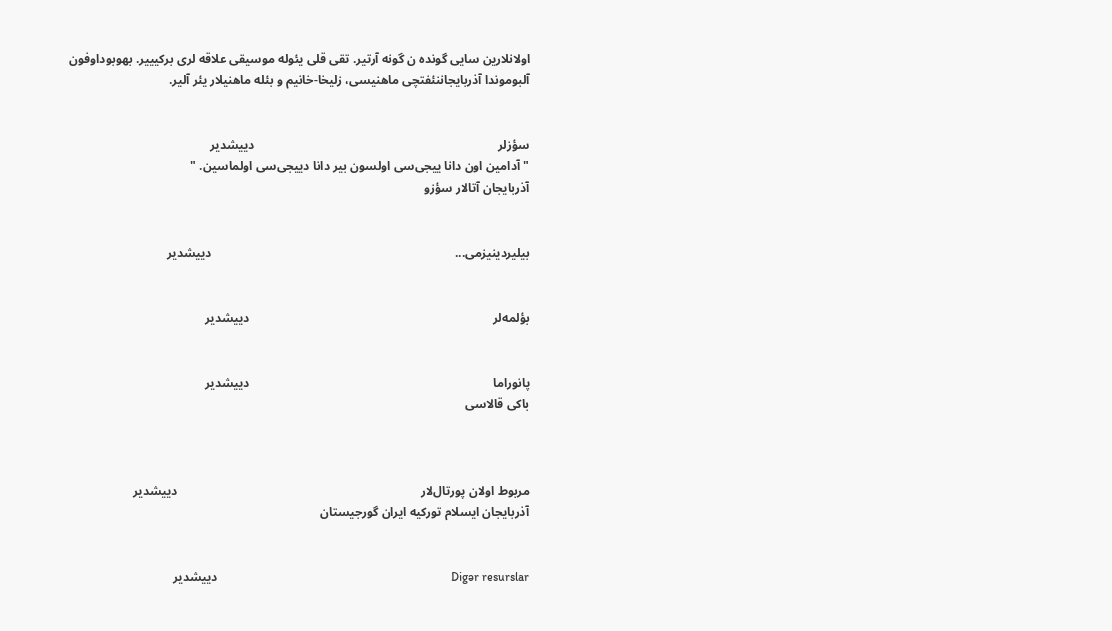اولانلارین سایی گونده ن گونه آرتیر. تقی قلی یئوله موسیقی علاقه لری برکیییر. بهوبوداوفون آلبوموندا آذربایجاننئفتچی ماهنیسی، زلیخا-خانیم و بئله ماهنیلار یئر آلیر.


سؤزلر                                                                              دییشدیر
" آدامین اون دانا ییجی‌سی اولسون بیر دانا دییجی‌سی اولماسین. "
آذربایجان آتالار سؤزو


بیلیردینیزمی...                                                                              دییشدیر


بؤلمه‌لر                                                                              دییشدیر


پانوراما                                                                              دییشدیر
باکی قالاسی



مربوط اولان پورتال‌لار                                                                              دییشدیر
آذربایجان ایسلام تورکیه ایران گورجیستان


Digər resurslar                                                                              دییشدیر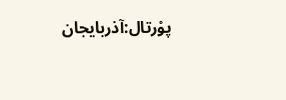پوْرتال:آذربایجان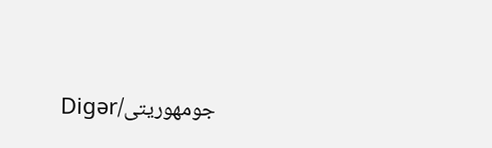جومهوریتی/Digər